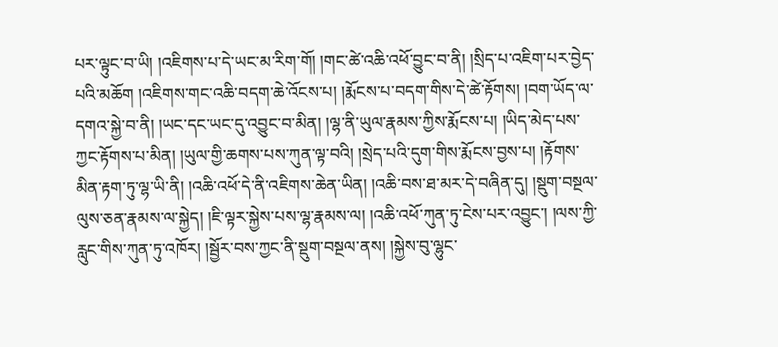པར་ལྟུང་བ་ཡི། །འཇིགས་པ་དེ་ཡང་མ་རིག་གོ། །གང་ཚེ་འཆི་འཕོ་བྱུང་བ་ནི། །སྲིད་པ་འཇིག་པར་བྱེད་པའི་མཆོག །འཇིགས་གང་འཆི་བདག་ཆེ་འོངས་པ། །རྨོངས་པ་བདག་གིས་དེ་ཚེ་རྟོགས། །བག་ཡོད་ལ་དགའ་སྐྱེ་བ་ནི། །ཡང་དང་ཡང་དུ་འབྱུང་བ་མིན། །ལྷ་ནི་ཡུལ་རྣམས་ཀྱིས་རྨོངས་པ། །ཡིད་མེད་པས་ཀྱང་རྟོགས་པ་མིན། །ཡུལ་གྱི་ཆགས་པས་ཀུན་ལྟ་བའི། །སྲེད་པའི་དུག་གིས་རྨོངས་བྱས་པ། །རྟོགས་མིན་རྟག་ཏུ་ལྷ་ཡི་ནི། །འཆི་འཕོ་དེ་ནི་འཇིགས་ཆེན་ཡིན། །འཆི་བས་ཐ་མར་དེ་བཞིན་དུ། །སྡུག་བསྔལ་ལུས་ཅན་རྣམས་ལ་སྐྱེད། །ཇི་ལྟར་སྐྱེས་པས་ལྷ་རྣམས་ལ། །འཆི་འཕོ་ཀུན་ཏུ་ངེས་པར་འབྱུང་། །ལས་ཀྱི་རླུང་གིས་ཀུན་ཏུ་འཁོར། །སྦྱོར་བས་ཀྱང་ནི་སྡུག་བསྔལ་ནས། །སྐྱེས་བུ་ལྷུང་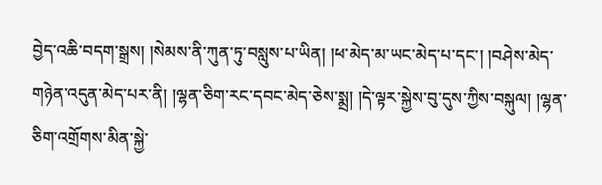བྱེད་འཆི་བདག་སྒྲས། །སེམས་ནི་ཀུན་ཏུ་བསླུས་པ་ཡིན། །ཕ་མེད་མ་ཡང་མེད་པ་དང་། །བཤེས་མེད་གཉེན་འདུན་མེད་པར་ནི། །ལྷན་ཅིག་རང་དབང་མེད་ཅེས་སྨྲ། །དེ་ལྟར་སྐྱེས་བུ་དུས་ཀྱིས་བསྐུལ། །ལྷན་ཅིག་འགྲོགས་མིན་སྐྱེ་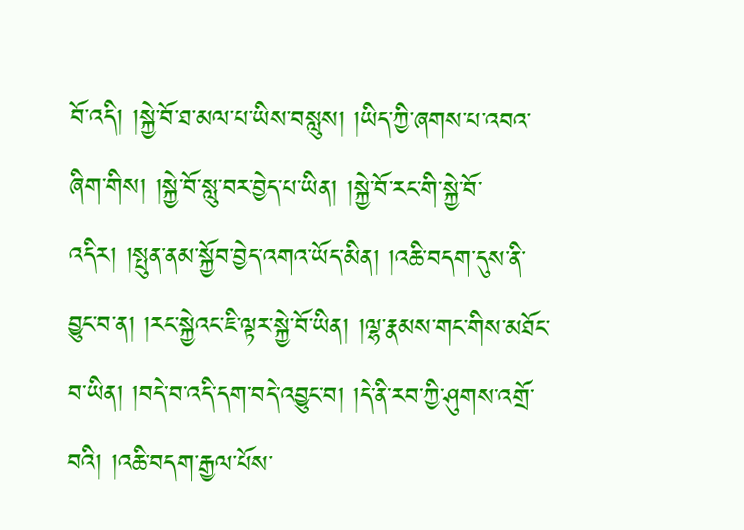བོ་འདི། །སྐྱེ་བོ་ཐ་མལ་པ་ཡིས་བསླུས། །ཡིད་ཀྱི་ཞགས་པ་འབའ་ཞིག་གིས། །སྐྱེ་བོ་སླུ་བར་བྱེད་པ་ཡིན། །སྐྱེ་བོ་རང་གི་སྐྱེ་བོ་འདིར། །སྤུན་ནམ་སྐྱོབ་བྱེད་འགའ་ཡོད་མིན། །འཆི་བདག་དུས་ནི་བྱུང་བ་ན། །རང་སྐྱེའང་ཇི་ལྟར་སྐྱེ་བོ་ཡིན། །ལྷ་རྣམས་གང་གིས་མཐོང་བ་ཡིན། །བདེ་བ་འདི་དག་བདེ་འབྱུང་བ། །དེ་ནི་རབ་ཀྱི་ཤུགས་འགྲོ་བའི། །འཆི་བདག་རྒྱལ་པོས་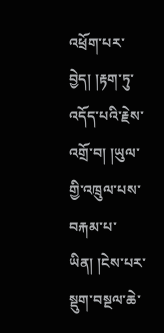འཕྲོག་པར་བྱེད། །རྟག་ཏུ་འདོད་པའི་རྗེས་འགྲོ་བ། །ཡུལ་གྱི་འཁྲུལ་པས་བརྐམ་པ་ཡིན། །ངེས་པར་སྡུག་བསྔལ་ཆེ་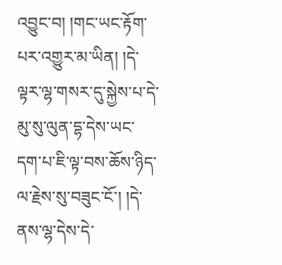འབྱུང་བ། །གང་ཡང་རྟོག་པར་འགྱུར་མ་ཡིན། །དེ་ལྟར་ལྷ་གསར་དུ་སྐྱེས་པ་དེ་མུ་སུ་ལུན་དྷ་དེས་ཡང་དག་པ་ཇི་ལྟ་བས་ཆོས་ཉིད་ལ་རྗེས་སུ་བཟུང་ངོ་། །དེ་ནས་ལྷ་དེས་དེ་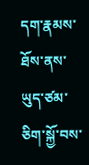དག་རྣམས་ཐོས་ནས་ཡུད་ཙམ་ཅིག་སྐྱོ་བས་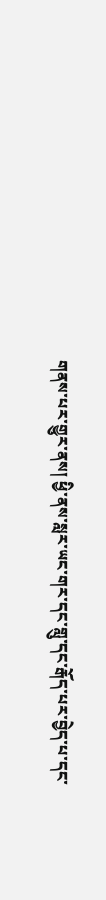གནས་པར་གྱུར་ནས། ཕྱི་ནས་སླར་ཡང་གར་དང་གླུ་དང་རྒོད་པར་བྱེད་པ་དང་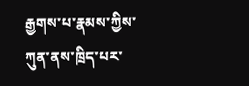རྒྱགས་པ་རྣམས་ཀྱིས་ཀུན་ནས་ཁྲིད་པར་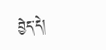བྱེད་དེ།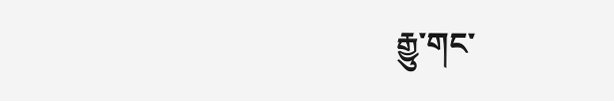རྒྱུ་གང་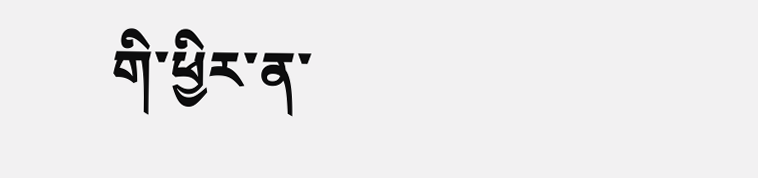གི་ཕྱིར་ན་